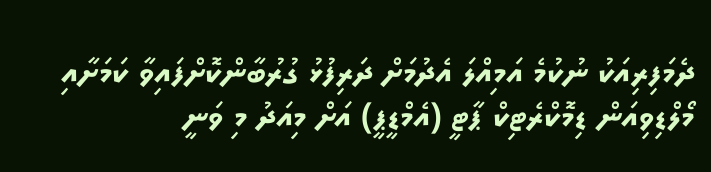ދެމަފިރިއަކު ނުކުމެ އަމިއްލަ އެދުމަށް ދަރިފުޅު ގުރުބާންކޮށްފައިވާ ކަމަށާއި މޯލްޑިވިއަން ޑިމޮކްރެޓިކް ޕާޓީ (އެމްޑީޕީ) އަށް މިއަދު މި ވަނީ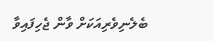ބެލެނިވެރިއަކަށް ވާން ޖެހިފައިވާ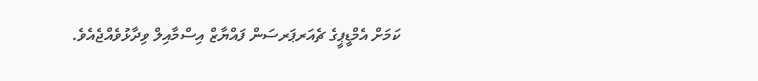ކަމަށް އެމްޑީޕީގެ ޗެއަރޕަރސަން ފައްޔާޒް އިސްމާއިލް ވިދާޅުވެއްޖެއެވެ.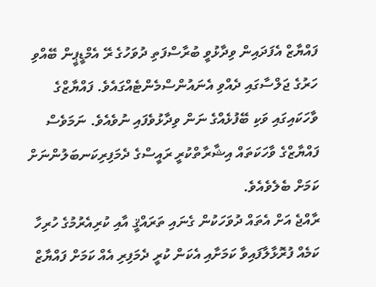ފައްޔާޒް އެފަދައިން ވިދާޅުވީ ބުރާސްފަތި ދުވަހުގެ ރޭ އެމްޑީޕީން ބޭއްވި ހަރުގެ ޖަލްސާގައި ދެއްވި އެނައުންސްމެންޓެއްގައެވެ. ފައްޔާޒްގެ ވާހަކައިގައި ވަކި ބޭފުޅެއްގެ ނަން ވިދާޅުވެފައި ނުވެއެވެ. ނަމަވެސް ފައްޔާޒްގެ ވާހަކަތައް އިޝާރާތްކުރީ ރައީސްގެ ދެމަފިރިކަނބަލުންނަށް ކަމަށް ބެލެވެއެވެ.
ރާއްޖެ އަށް އެތައް ދުވަހަކުން ގެނައި ތަރައްޤީ އާއި ކުރިއެރުމުގެ ހުރިހާ ކަމެއް ފުރޮޅާލާފައިވާ ކަމަށާއި އެކަން ކުރީ ދެމަފިރި އެއް ކަމަށް ފައްޔާޒް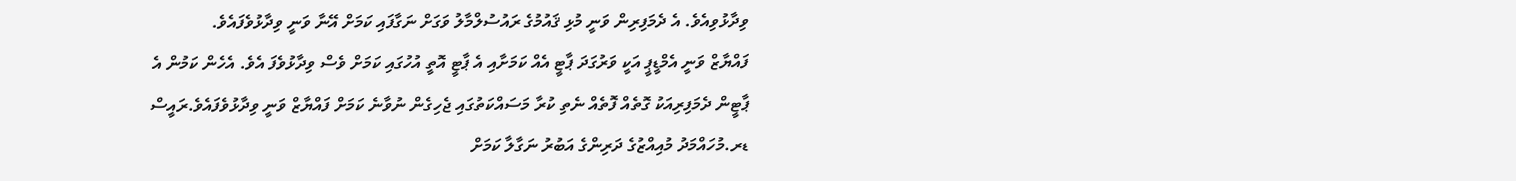ވިދާޅުވިއެވެ. އެ ދެމަފިރިން ވަނީ މުޅި ޤައުމުގެ ރައުސުލްމާލު ވަގަށް ނަގާފައި ކަމަށް އޭނާ ވަނީ ވިދާޅުވެފައެވެ.
ފައްޔާޒް ވަނީ އެމްޑީޕީ އަކީ ވަރުގަދަ ޕާޓީ އެއް ކަމަށާއި އެ ޕާޓީ އޮތީ އުހުގައި ކަމަށް ވެސް ވިދާޅުވެފަ އެވެ. އެހެން ކަމުން އެ ޕާޓީން ދެމަފިރިއަކު ގޮތެއް ފޮތެއް ނެތި ކުރާ މަސައްކަތުގައި ޖެހިގެން ނުވާނެ ކަމަށް ފައްޔާޒް ވަނީ ވިދާޅުވެފައެވެ.ރައީސް ޑރ.މުހައްމަދު މުއިއްޒުގެ ދަރިންގެ އަބުރު ނަގާލާ ކަމަށް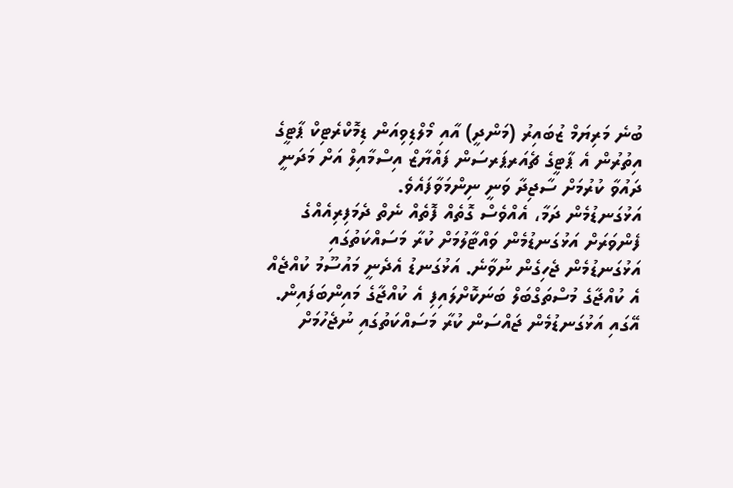ބުނެ މަރިޔަމް ޒުބައިރު (މަންދީ) އާއި މޯލްޑިވިއަން ޑިމޮކްރެޓިކް ޕާޓީގެ އިތުރުން އެ ޕާޓީގެ ޗެއަރޕަރސަން ފައްޔާޒް އިސްމާއިލް އަށް މަދަނީ ދައުވާ ކުރުމަށް ސާޖިދާ ވަނީ ނިންމަވާފައެވެ.
އަޅުގަނޑުމެން ދަމާ، އެއްވެސް ގޮތެއް ފޮތެއް ނެތް ދެމަފިރިއެއްގެ ފެންވަރަށް އަޅުގަނޑުމެން ވައްޓާލުމަށް ކުރާ މަސައްކަތުގައި އަޅުގަނޑުމެން ޖެހިގެން ނުވާނެ. އަޅުގަނޑު އެދެނީ މައުސޫމު ކުއްޖެއް އެ ކުއްޖާގެ މުސްތަގްބަލް ބަނަކޮށްލައިފި އެ ކުއްޖާގެ މައިންބަފައިން. އޭގައި އަޅުގަނޑުމެން ޖައްސަން ކުރާ މަސައްކަތުގައި ނުޖެހުމަށް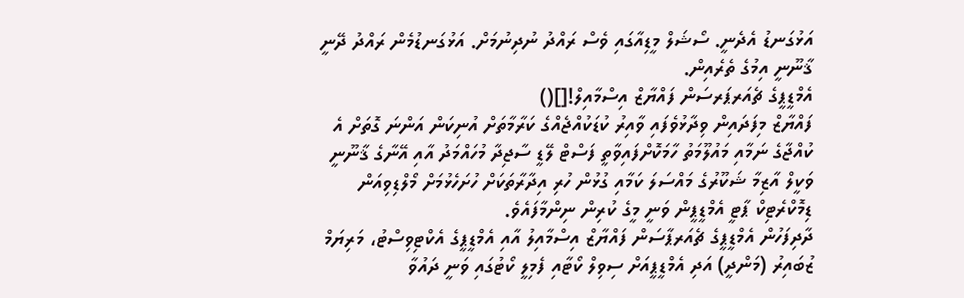އަޅުގަނޑު އެދެނީ. ސޯޝަލް މީޑިއާގައި ވެސް ރައްދު ނުދިނުމަށް. އަޅުގަނޑުމެން ރައްދު ދޭނީ ޤާނޫނީ އިމުގެ ތެރެއިން.
އެމްޑީޕީގެ ޗެއަރޕަރސަން ފައްޔާޒް އިސްމާއިލް![]()
ފައްޔާޒް މިފަދައިން ވިދާޅުވެފައި ވާއިރު ކުޑަކުއްޖެއްގެ ކަރާމާތަށް އުނިކަން އަންނަ ގޮތަށް އެ ކުއްޖާގެ ނަމާއި މައުލޫމަތު ހާމަކޮށްފައިވާތީ ފަސްޓް ލޭޑީ ސާޖިދާ މުހައްމަދު އާއި އޭނާގެ ޤާނޫނީ ވަކީލް އާޒިމާ ޝަކޫރުގެ މައްސަލަ ކަމާއި ގުޅުން ހުރި އިދާރާތަކަށް ހުށަހެޅުމަށް މޯލްޑިވިއަން ޑިމޮކްރެޓިކް ޕާޓީ އެމްޑީޕީން ވަނީ މީގެ ކުރިން ނިންމާފައެވެ.
ދާދިފަހުން އެމްޑީޕީގެ ޗެއަރޕާސަން ފައްޔާޒް އިސްމާއިލު އާއި އެމްޑީޕީގެ އެކްޓިވިސްޓު، މަރިޔަމް ޒުބައިރު (މަންދީ) އަދި އެމްޑީޕީއަށް ސިވިލް ކޯޓާއި ފެމިލީ ކޯޓުގައި ވަނީ ދައުވާ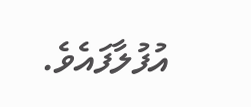އުފުލާފައެވެ.